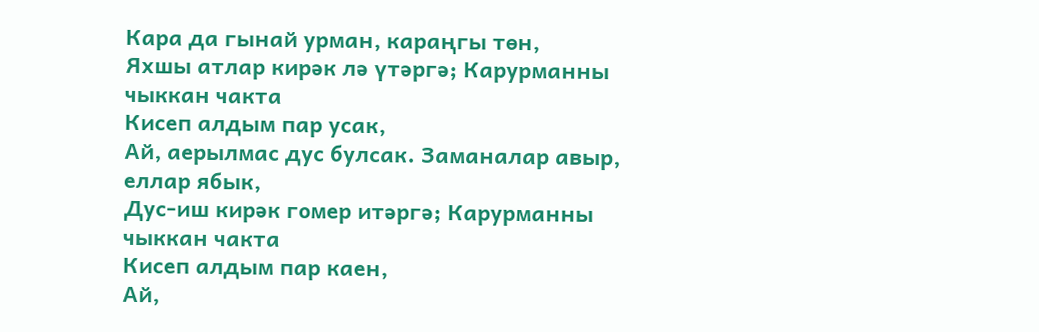Кара да гынай урман, караңгы төн,
Яхшы атлар кирәк лә үтәргә; Карурманны чыккан чакта
Кисеп алдым пар усак,
Ай, аерылмас дус булсак. Заманалар авыр, еллар ябык,
Дус-иш кирәк гомер итәргә; Карурманны чыккан чакта
Кисеп алдым пар каен,
Ай,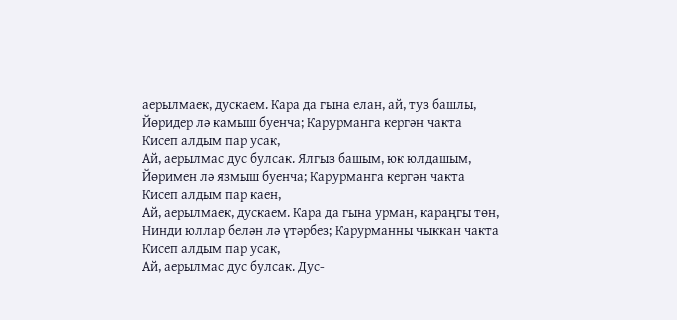аерылмаек, дускаем. Кара да гына елан, ай, туз башлы,
Йөридер лә камыш буенча; Карурманга кергән чакта
Кисеп алдым пар усак,
Ай, аерылмас дус булсак. Ялгыз башым, юк юлдашым,
Йөримен лә язмыш буенча; Карурманга кергән чакта
Кисеп алдым пар каен,
Ай, аерылмаек, дускаем. Кара да гына урман, караңгы төн,
Нинди юллар белән лә үтәрбез; Карурманны чыккан чакта
Кисеп алдым пар усак,
Ай, аерылмас дус булсак. Дус-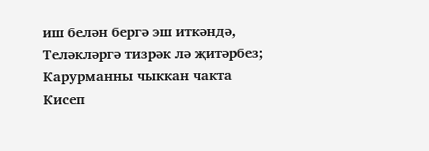иш белән бергә эш иткәндә,
Теләкләргә тизрәк лә җитәрбез; Карурманны чыккан чакта
Кисеп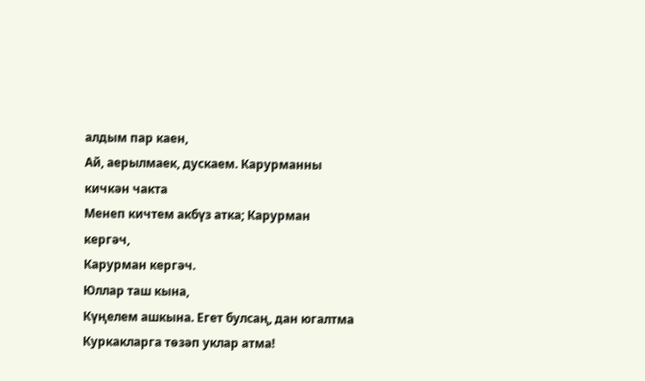алдым пар каен,
Ай, аерылмаек, дускаем. Карурманны кичкән чакта
Менеп кичтем акбүз атка; Карурман кергәч,
Карурман кергәч.
Юллар таш кына,
Күңелем ашкына. Егет булсаң, дан югалтма
Куркакларга төзәп уклар атма!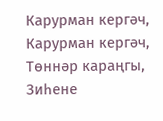Карурман кергәч,
Карурман кергәч,
Төннәр караңгы,
Зиһене